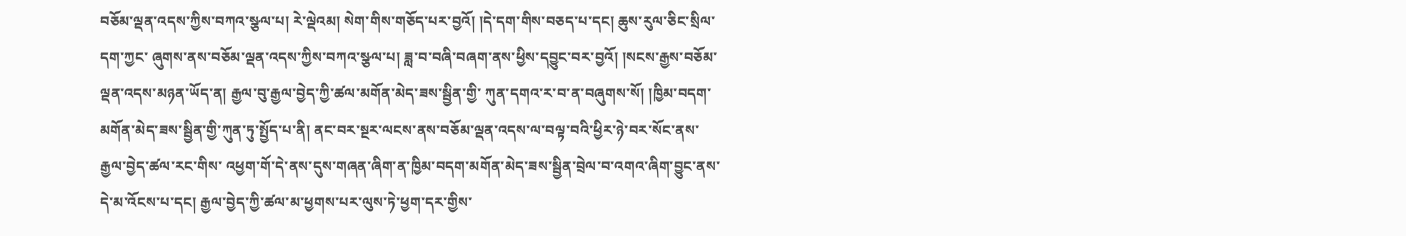བཅོམ་ལྡན་འདས་ཀྱིས་བཀའ་སྩལ་པ། རེ་ལྡེའམ། སེག་གིས་གཅོད་པར་བྱའོ། །དེ་དག་གིས་བཅད་པ་དང། ཆུས་རུལ་ཅིང་སྲིལ་དག་ཀྱང་ ཞུགས་ནས་བཅོམ་ལྡན་འདས་ཀྱིས་བཀའ་སྩལ་པ། ཟླ་བ་བཞི་བཞག་ནས་ཕྱིས་དབྱུང་བར་བྱའོ། །སངས་རྒྱས་བཅོམ་ལྡན་འདས་མཉན་ཡོད་ན། རྒྱལ་བུ་རྒྱལ་བྱེད་ཀྱི་ཚལ་མགོན་མེད་ཟས་སྦྱིན་གྱི་ ཀུན་དགའ་ར་བ་ན་བཞུགས་སོ། །ཁྱིམ་བདག་མགོན་མེད་ཟས་སྦྱིན་གྱི་ཀུན་ཏུ་སྤྱོད་པ་ནི། ནང་བར་སྔར་ལངས་ནས་བཅོམ་ལྡན་འདས་ལ་བལྟ་བའི་ཕྱིར་ཉེ་བར་སོང་ནས་རྒྱལ་བྱེད་ཚལ་རང་གིས་ འཕྱག་གོ་དེ་ནས་དུས་གཞན་ཞིག་ན་ཁྱིམ་བདག་མགོན་མེད་ཟས་སྦྱིན་བྲེལ་བ་འགའ་ཞིག་བྱུང་ནས་དེ་མ་འོངས་པ་དང། རྒྱལ་བྱེད་ཀྱི་ཚལ་མ་ཕྱགས་པར་ལུས་ཏེ་ཕྱག་དར་གྱིས་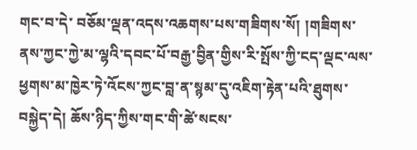གང་བ་དེ་ བཅོམ་ལྡན་འདས་འཆགས་པས་གཟིགས་སོ། །གཟིགས་ནས་ཀྱང་ཀྱེ་མ་ལྷའི་དབང་པོ་བརྒྱ་བྱིན་གྱིས་རི་སྤོས་ཀྱི་ངད་ལྡང་ལས་ཕྱགས་མ་ཁྱེར་ཏེ་འོངས་ཀྱང་བླ་ན་སྙམ་དུ་འཇིག་རྟེན་པའི་ཐུགས་ བསྐྱེད་དེ། ཆོས་ཉིད་ཀྱིས་གང་གི་ཚེ་སངས་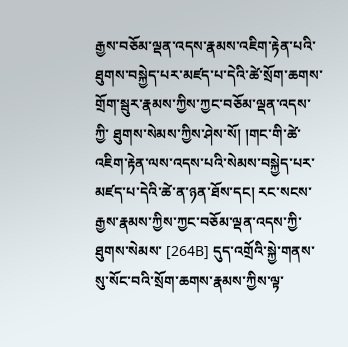རྒྱས་བཅོམ་ལྡན་འདས་རྣམས་འཇིག་རྟེན་པའི་ཐུགས་བསྐྱེད་པར་མཛད་པ་དེའི་ཚེ་སྲོག་ཆགས་གྲོག་སྦུར་རྣམས་ཀྱིས་ཀྱང་བཅོམ་ལྡན་འདས་ཀྱི་ ཐུགས་སེམས་ཀྱིས་ཤེས་སོ། །གང་གི་ཚེ་འཇིག་རྟེན་ལས་འདས་པའི་སེམས་བསྐྱེད་པར་མཛད་པ་དེའི་ཚེ་ན་ཉན་ཐོས་དང། རང་སངས་རྒྱས་རྣམས་ཀྱིས་ཀྱང་བཅོམ་ལྡན་འདས་ཀྱི་ཐུགས་སེམས་ [264B] དུད་འགྲོའི་སྐྱེ་གནས་སུ་སོང་བའི་སྲོག་ཆགས་རྣམས་ཀྱིས་ལྟ་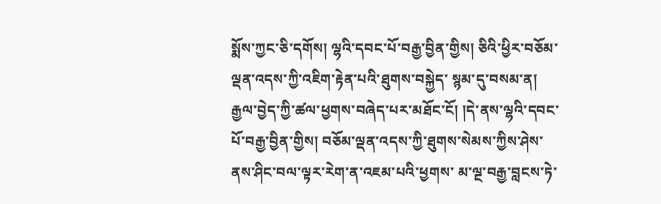སྨོས་ཀྱང་ཅི་དགོས། ལྷའི་དབང་པོ་བརྒྱ་བྱིན་གྱིས། ཅིའི་ཕྱིར་བཅོམ་ལྡན་འདས་ཀྱི་འཇིག་རྟེན་པའི་ཐུགས་བསྐྱེད་ སྙམ་དུ་བསམ་ན། རྒྱལ་བྱེད་ཀྱི་ཚལ་ཕྱགས་བཞེད་པར་མཐོང་ངོ། །དེ་ནས་ལྷའི་དབང་པོ་བརྒྱ་བྱིན་གྱིས། བཅོམ་ལྡན་འདས་ཀྱི་ཐུགས་སེམས་ཀྱིས་ཤེས་ནས་ཤིང་བལ་ལྟར་རེག་ན་འཇམ་པའི་ཕྱགས་ མ་ལྔ་བརྒྱ་བླངས་ཏེ་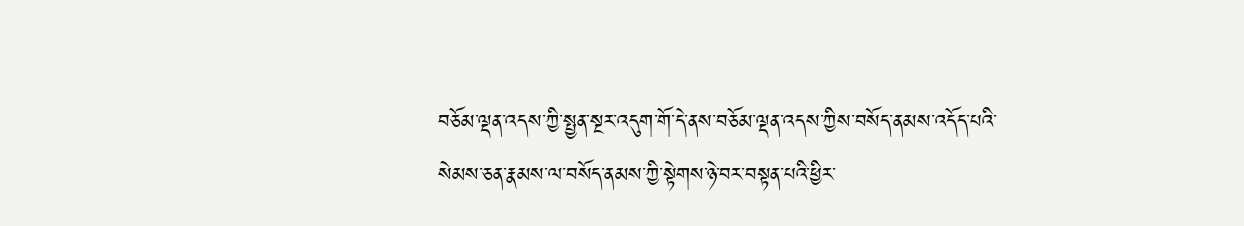བཅོམ་ལྡན་འདས་ཀྱི་སྤྱན་སྔར་འདུག་གོ་དེ་ནས་བཅོམ་ལྡན་འདས་ཀྱིས་བསོད་ནམས་འདོད་པའི་སེམས་ཅན་རྣམས་ལ་བསོད་ནམས་ཀྱི་སྟེགས་ཉེ་བར་བསྟན་པའི་ཕྱིར་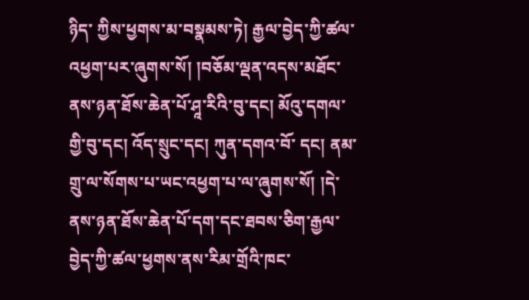ཉིད་ ཀྱིས་ཕྱགས་མ་བསྣམས་ཏེ། རྒྱལ་བྱེད་ཀྱི་ཚལ་འཕྱག་པར་ཞུགས་སོ། །བཅོམ་ལྡན་འདས་མཐོང་ནས་ཉན་ཐོས་ཆེན་པོ་ཤཱ་རིའི་བུ་དང། མོའུ་དགལ་གྱི་བུ་དང། འོད་སྲུང་དང། ཀུན་དགའ་བོ་ དང། ནམ་གྲུ་ལ་སོགས་པ་ཡང་འཕྱག་པ་ལ་ཞུགས་སོ། །དེ་ནས་ཉན་ཐོས་ཆེན་པོ་དག་དང་ཐབས་ཅིག་རྒྱལ་བྱེད་ཀྱི་ཚལ་ཕྱགས་ནས་རིམ་གྲོའི་ཁང་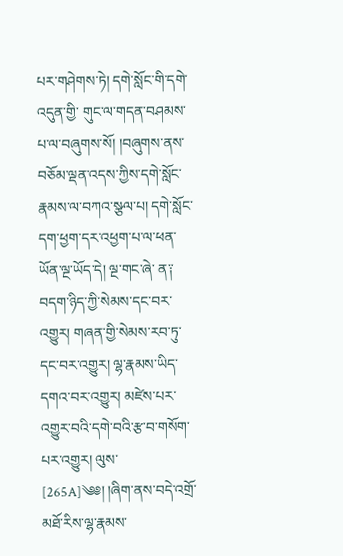པར་གཤེགས་ཏེ། དགེ་སློང་གི་དགེ་འདུན་གྱི་ གུང་ལ་གདན་བཤམས་པ་ལ་བཞུགས་སོ། །བཞུགས་ནས་བཅོམ་ལྡན་འདས་ཀྱིས་དགེ་སློང་རྣམས་ལ་བཀའ་སྩལ་པ། དགེ་སློང་དག་ཕྱག་དར་འཕྱག་པ་ལ་ཕན་ཡོན་ལྔ་ཡོད་དེ། ལྔ་གང་ཞེ་ ན༑ བདག་ཉིད་ཀྱི་སེམས་དང་བར་འགྱུར། གཞན་གྱི་སེམས་རབ་ཏུ་དང་བར་འགྱུར། ལྷ་རྣམས་ཡིད་དགའ་བར་འགྱུར། མཛེས་པར་འགྱུར་བའི་དགེ་བའི་རྩ་བ་གསོག་པར་འགྱུར། ལུས་ [265A]༄༅། །ཞིག་ནས་བདེ་འགྲོ་མཐོ་རིས་ལྷ་རྣམས་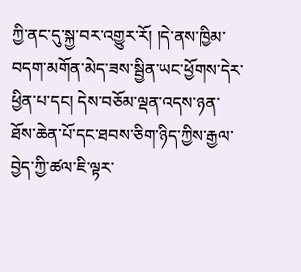ཀྱི་ནང་དུ་སྐྱ་བར་འགྱུར་རོ། །དེ་ནས་ཁྱིམ་བདག་མགོན་མེད་ཟས་སྦྱིན་ཡང་ཕྱོགས་དེར་ཕྱིན་པ་དང། དེས་བཅོམ་ལྡན་འདས་ཉན་ ཐོས་ཆེན་པོ་དང་ཐབས་ཅིག་ཉིད་ཀྱིས་རྒྱལ་བྱེད་ཀྱི་ཚལ་ཇི་ལྟར་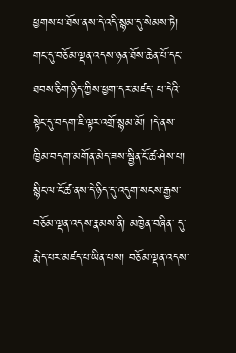ཕྱགས་པ་ཐོས་ནས་དེ་འདི་སྙམ་དུ་སེམས་ཏེ། གང་དུ་བཅོམ་ལྡན་འདས་ཉན་ཐོས་ཆེན་པོ་དང་ཐབས་ཅིག་ཉིད་ཀྱིས་ཕྱག་དར་མཛད་ པ་དེའི་སྟེང་དུ་བདག་ཇི་ལྟར་འགྲོ་སྙམ་མོ། །དེ་ནས་ཁྱིམ་བདག་མགོན་མེད་ཟས་སྦྱིན་ངོ་ཚ་ཤེས་པ། སྙིང་ལ་ངོ་ཚ་ནས་དེ་ཉིད་དུ་འདུག་སངས་རྒྱས་བཅོམ་ལྡན་འདས་རྣམས་ནི། མཁྱེན་བཞིན་ དུ་རྨེད་པར་མཛད་པ་ཡིན་པས། བཅོམ་ལྡན་འདས་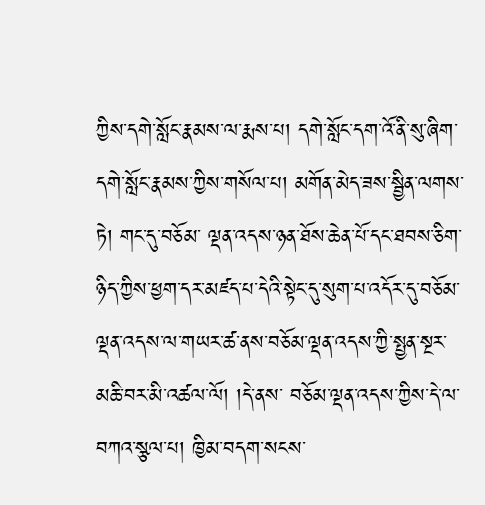ཀྱིས་དགེ་སློང་རྣམས་ལ་རྨས་པ། དགེ་སློང་དག་འོ་ནི་སུ་ཞིག་དགེ་སློང་རྣམས་ཀྱིས་གསོལ་པ། མགོན་མེད་ཟས་སྦྱིན་ལགས་ཏེ། གང་དུ་བཅོམ་ ལྡན་འདས་ཉན་ཐོས་ཆེན་པོ་དང་ཐབས་ཅིག་ཉིད་ཀྱིས་ཕྱག་དར་མཛད་པ་དེའི་སྟེང་དུ་སུག་པ་འདོར་དུ་བཅོམ་ལྡན་འདས་ལ་གཡར་ཚ་ནས་བཅོམ་ལྡན་འདས་ཀྱི་སྤྱན་སྔར་མཆི་བར་མི་འཚལ་ལོ། །དེ་ནས་ བཅོམ་ལྡན་འདས་ཀྱིས་དེ་ལ་བཀའ་སྩལ་པ། ཁྱིམ་བདག་སངས་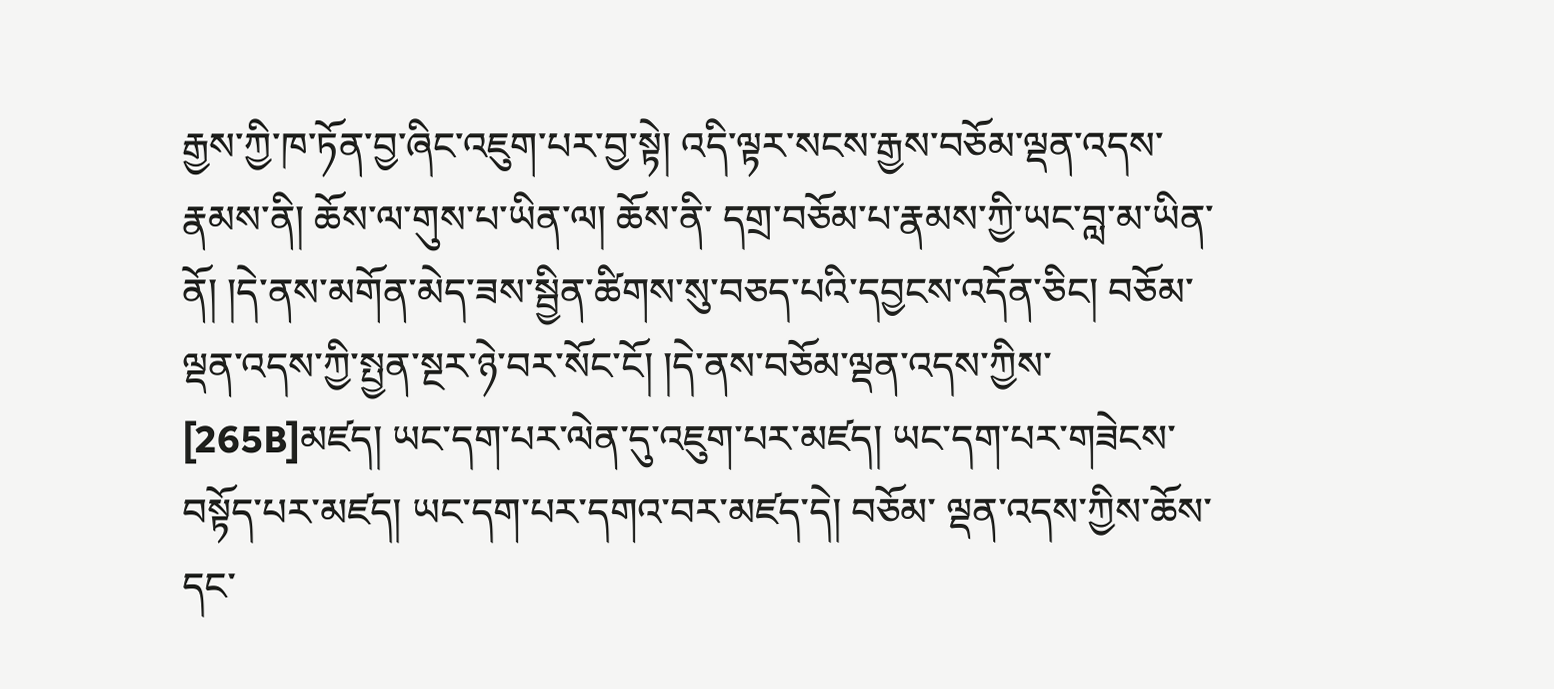རྒྱས་ཀྱི་ཁ་ཏོན་བྱ་ཞིང་འཇུག་པར་བྱ་སྟེ། འདི་ལྟར་སངས་རྒྱས་བཅོམ་ལྡན་འདས་རྣམས་ནི། ཆོས་ལ་གུས་པ་ཡིན་ལ། ཆོས་ནི་ དགྲ་བཅོམ་པ་རྣམས་ཀྱི་ཡང་བླ་མ་ཡིན་ནོ། །དེ་ནས་མགོན་མེད་ཟས་སྦྱིན་ཚིགས་སུ་བཅད་པའི་དབྱངས་འདོན་ཅིང། བཅོམ་ལྡན་འདས་ཀྱི་སྤྱན་སྔར་ཉེ་བར་སོང་ངོ། །དེ་ནས་བཅོམ་ལྡན་འདས་ཀྱིས་ [265B]མཛད། ཡང་དག་པར་ལེན་དུ་འཇུག་པར་མཛད། ཡང་དག་པར་གཟེངས་བསྟོད་པར་མཛད། ཡང་དག་པར་དགའ་བར་མཛད་དེ། བཅོམ་ ལྡན་འདས་ཀྱིས་ཆོས་དང་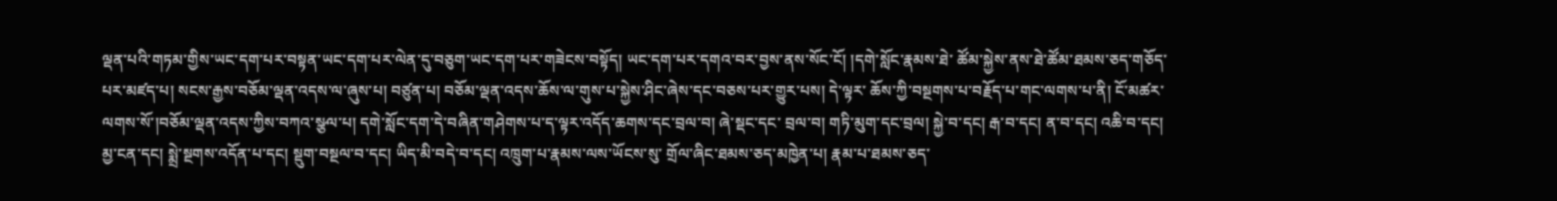ལྡན་པའི་གཏམ་གྱིས་ཡང་དག་པར་བསྟན་ཡང་དག་པར་ལེན་དུ་བཅུག་ཡང་དག་པར་གཟེངས་བསྟོད། ཡང་དག་པར་དགའ་བར་བྱས་ནས་སོང་ངོ། །དགེ་སློང་རྣམས་ཐེ་ ཚོམ་སྐྱེས་ནས་ཐེ་ཚོམ་ཐམས་ཅད་གཅོད་པར་མཛད་པ། སངས་རྒྱས་བཅོམ་ལྡན་འདས་ལ་ཞུས་པ། བཙུན་པ། བཅོམ་ལྡན་འདས་ཆོས་ལ་གུས་པ་སྐྱེས་ཤིང་ཞེས་དང་བཅས་པར་གྱུར་པས། དེ་ལྟར་ ཆོས་ཀྱི་བསྔགས་པ་བརྗོད་པ་གང་ལགས་པ་ནི། ངོ་མཚར་ལགས་སོ་།བཅོམ་ལྡན་འདས་ཀྱིས་བཀའ་སྩལ་པ། དགེ་སློང་དག་དེ་བཞིན་གཤེགས་པ་ད་ལྟར་འདོད་ཆགས་དང་བྲལ་བ། ཞེ་སྡང་དང་ བྲལ་བ། གཏི་མུག་དང་བྲལ། སྐྱེ་བ་དང། རྒ་བ་དང། ན་བ་དང། འཆི་བ་དང། མྱ་ངན་དང། སྨྲེ་སྔགས་འདོན་པ་དང། སྡུག་བསྔལ་བ་དང། ཡིད་མི་བདེ་བ་དང། འཁྲུག་པ་རྣམས་ལས་ཡོངས་སུ་ གྲོལ་ཞིང་ཐམས་ཅད་མཁྱེན་པ། རྣམ་པ་ཐམས་ཅད་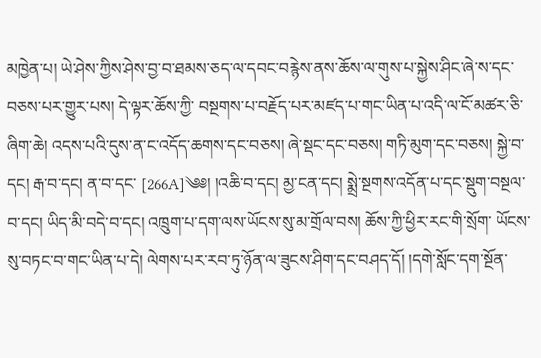མཁྱེན་པ། ཡེ་ཤེས་ཀྱིས་ཤེས་བྱ་བ་ཐམས་ཅད་ལ་དབང་བརྙེས་ནས་ཆོས་ལ་གུས་པ་སྐྱེས་ཤིང་ཞེ་ས་དང་བཅས་པར་གྱུར་པས། དེ་ལྟར་ཆོས་ཀྱི་ བསྔགས་པ་བརྗོད་པར་མཛད་པ་གང་ཡིན་པ་འདི་ལ་ངོ་མཚར་ཅི་ཞིག་ཆེ། འདས་པའི་དུས་ན་ང་འདོད་ཆགས་དང་བཅས། ཞེ་སྡང་དང་བཅས། གཏི་མུག་དང་བཅས། སྐྱེ་བ་དང། རྒ་བ་དང། ན་བ་དང་ [266A]༄༅། །འཆི་བ་དང། མྱ་ངན་དང། སྨྲེ་སྔགས་འདོན་པ་དང་སྡུག་བསྔལ་བ་དང། ཡིད་མི་བདེ་བ་དང། འཁྲུག་པ་དག་ལས་ཡོངས་སུ་མ་གྲོལ་བས། ཆོས་ཀྱི་ཕྱིར་རང་གི་སྲོག་ ཡོངས་སུ་བཏང་བ་གང་ཡིན་པ་དེ། ལེགས་པར་རབ་ཏུ་ཉོན་ལ་ཟུངས་ཤིག་དང་བཤད་དོ། །དགེ་སློང་དག་སྔོན་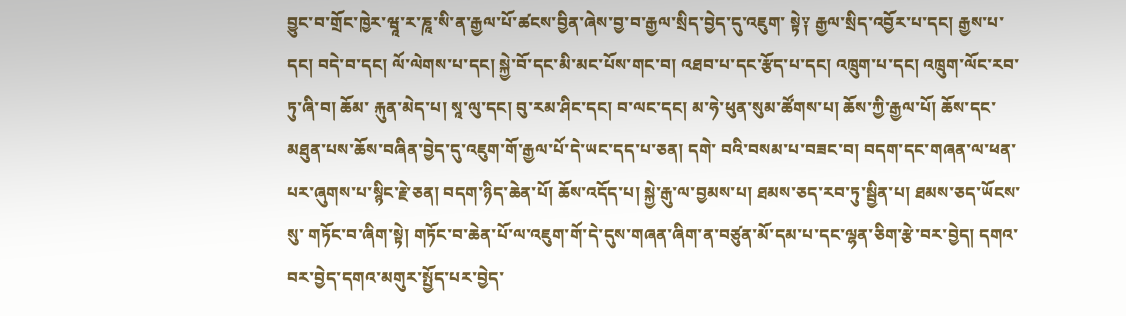བྱུང་བ་གྲོང་ཁྱེར་ཝཱ་ར་ཎཱ་སི་ན་རྒྱལ་པོ་ཚངས་བྱིན་ཞེས་བྱ་བ་རྒྱལ་སྲིད་བྱེད་དུ་འཇུག་ སྟེ༑ རྒྱལ་སྲིད་འབྱོར་པ་དང། རྒྱས་པ་དང། བདེ་བ་དང། ལོ་ལེགས་པ་དང། སྐྱེ་བོ་དང་མི་མང་པོས་གང་བ། འཐབ་པ་དང་རྩོད་པ་དང། འཁྲུག་པ་དང། འཁྲུག་ལོང་རབ་ཏུ་ཞི་བ། ཆོམ་ རྐུན་མེད་པ། སཱ་ལུ་དང། བུ་རམ་ཤིང་དང། བ་ལང་དང། མ་ཧེ་ཕུན་སུམ་ཚོགས་པ། ཆོས་ཀྱི་རྒྱལ་པོ། ཆོས་དང་མཐུན་པས་ཆོས་བཞིན་བྱེད་དུ་འཇུག་གོ་རྒྱལ་པོ་དེ་ཡང་དད་པ་ཅན། དགེ་ བའི་བསམ་པ་བཟང་བ། བདག་དང་གཞན་ལ་ཕན་པར་ཞུགས་པ་སྙིང་རྗེ་ཅན། བདག་ཉིད་ཆེན་པོ། ཆོས་འདོད་པ། སྐྱེ་རྒུ་ལ་བྱམས་པ། ཐམས་ཅད་རབ་ཏུ་སྦྱིན་པ། ཐམས་ཅད་ཡོངས་སུ་ གཏོང་བ་ཞིག་སྟེ། གཏོང་བ་ཆེན་པོ་ལ་འཇུག་གོ་དེ་དུས་གཞན་ཞིག་ན་བཙུན་མོ་དམ་པ་དང་ལྷན་ཅིག་རྩེ་བར་བྱེད། དགའ་བར་བྱེད་དགའ་མགུར་སྤྱོད་པར་བྱེད་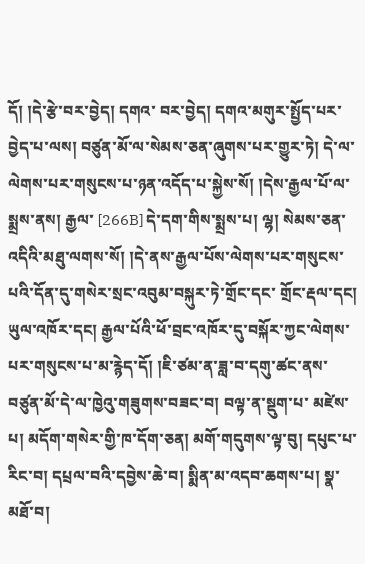དོ། །དེ་རྩེ་བར་བྱེད། དགའ་ བར་བྱེད། དགའ་མགུར་སྤྱོད་པར་བྱེད་པ་ལས། བཙུན་མོ་ལ་སེམས་ཅན་ཞུགས་པར་གྱུར་ཏེ། དེ་ལ་ལེགས་པར་གསུངས་པ་ཉན་འདོད་པ་སྐྱེས་སོ། །དེས་རྒྱལ་པོ་ལ་སྨྲས་ནས། རྒྱལ་ [266B] དེ་དག་གིས་སྨྲས་པ། ལྷ། སེམས་ཅན་འདིའི་མཐུ་ལགས་སོ། །དེ་ནས་རྒྱལ་པོས་ལེགས་པར་གསུངས་པའི་དོན་དུ་གསེར་སྲང་འབུམ་བསྐུར་ཏེ་གྲོང་དང་ གྲོང་རྡལ་དང། ཡུལ་འཁོར་དང། རྒྱལ་པོའི་ཕོ་བྲང་འཁོར་དུ་བསྐོར་ཀྱང་ལེགས་པར་གསུངས་པ་མ་རྙེད་དོ། །ཇི་ཙམ་ན་ཟླ་བ་དགུ་ཚང་ནས་བཙུན་མོ་དེ་ལ་ཁྱེའུ་གཟུགས་བཟང་བ། བལྟ་ན་སྡུག་པ་ མཛེས་པ། མདོག་གསེར་གྱི་ཁ་དོག་ཅན། མགོ་གདུགས་ལྟ་བུ། དཔུང་པ་རིང་བ། དཔྲལ་བའི་དབྱེས་ཆེ་བ། སྨིན་མ་འདབ་ཆགས་པ། སྣ་མཐོ་བ།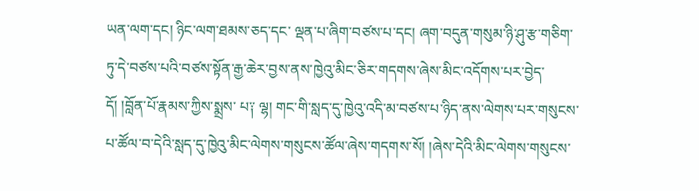ཡན་ལག་དང། ཉིང་ལག་ཐམས་ཅད་དང་ ལྡན་པ་ཞིག་བཙས་པ་དང། ཞག་བདུན་གསུམ་ཉི་ཤུ་རྩ་གཅིག་ཏུ་དེ་བཙས་པའི་བཙས་སྟོན་རྒྱ་ཆེར་བྱས་ནས་ཁྱེའུ་མིང་ཅིར་གདགས་ཞེས་མིང་འདོགས་པར་བྱེད་དོ། །བློན་པོ་རྣམས་ཀྱིས་སྨྲས་ པ༑ ལྷ། གང་གི་སླད་དུ་ཁྱེའུ་འདི་མ་བཙས་པ་ཉིད་ནས་ལེགས་པར་གསུངས་པ་ཚོལ་བ་དེའི་སླད་དུ་ཁྱེའུ་མིང་ལེགས་གསུངས་ཚོལ་ཞེས་གདགས་སོ། །ཞེས་དེའི་མིང་ལེགས་གསུངས་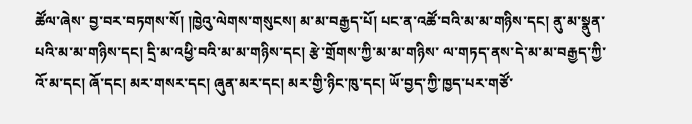ཚོལ་ཞེས་ བྱ་བར་བཏགས་སོ། །ཁྱེའུ་ལེགས་གསུངས། མ་མ་བརྒྱད་པོ། པང་ན་འཚོ་བའི་མ་མ་གཉིས་དང། ནུ་མ་སྣུན་པའི་མ་མ་གཉིས་དང། དྲི་མ་འཕྱི་བའི་མ་མ་གཉིས་དང། རྩེ་གྲོགས་ཀྱི་མ་མ་གཉིས་ ལ་གཏད་ནས་དེ་མ་མ་བརྒྱད་ཀྱི་འོ་མ་དང། ཞོ་དང། མར་གསར་དང། ཞུན་མར་དང། མར་གྱི་ཉིང་ཁུ་དང། ཡོ་བྱད་ཀྱི་ཁྱད་པར་གཙོ་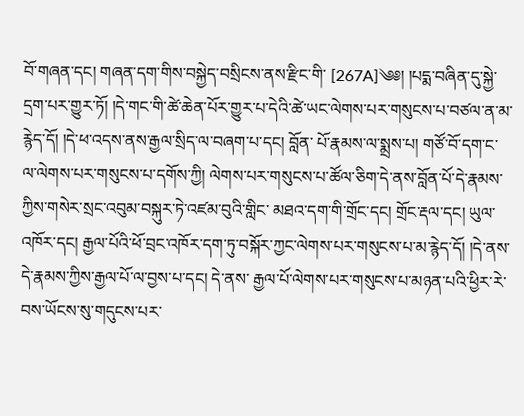བོ་གཞན་དང། གཞན་དག་གིས་བསྐྱེད་བསྲིངས་ནས་རྫིང་གི་ [267A]༄༅། །པདྨ་བཞིན་དུ་སྐྱེ་དྲག་པར་གྱུར་ཏོ། །དེ་གང་གི་ཚེ་ཆེན་པོར་གྱུར་པ་དེའི་ཚེ་ཡང་ལེགས་པར་གསུངས་པ་བཙལ་ན་མ་རྙེད་དོ། །དེ་ཕ་འདས་ནས་རྒྱལ་སྲིད་ལ་བཞག་པ་དང། བློན་ པོ་རྣམས་ལ་སྨྲས་པ། གཙོ་བོ་དག་ང་ལ་ལེགས་པར་གསུངས་པ་དགོས་ཀྱི། ལེགས་པར་གསུངས་པ་ཚོལ་ཅིག་དེ་ནས་བློན་པོ་དེ་རྣམས་ཀྱིས་གསེར་སྲང་འབུམ་བསྐུར་ཏེ་འཛམ་བུའི་གླིང་ མཐའ་དག་གི་གྲོང་དང། གྲོང་རྡལ་དང། ཡུལ་འཁོར་དང། རྒྱལ་པོའི་ཕོ་བྲང་འཁོར་དག་ཏུ་བསྐོར་ཀྱང་ལེགས་པར་གསུངས་པ་མ་རྙེད་དོ། །དེ་ནས་དེ་རྣམས་ཀྱིས་རྒྱལ་པོ་ལ་བྱས་པ་དང། དེ་ནས་ རྒྱལ་པོ་ལེགས་པར་གསུངས་པ་མཉན་པའི་ཕྱིར་རེ་བས་ཡོངས་སུ་གདུངས་པར་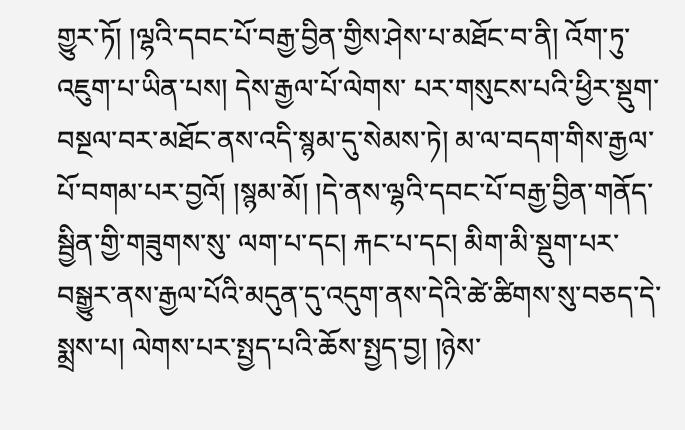གྱུར་ཏོ། །ལྷའི་དབང་པོ་བརྒྱ་བྱིན་གྱིས་ཤེས་པ་མཐོང་བ་ནི། འོག་ཏུ་འཇུག་པ་ཡིན་པས། དེས་རྒྱལ་པོ་ལེགས་ པར་གསུངས་པའི་ཕྱིར་སྡུག་བསྔལ་བར་མཐོང་ནས་འདི་སྙམ་དུ་སེམས་ཏེ། མ་ལ་བདག་གིས་རྒྱལ་པོ་བགམ་པར་བྱའོ། །སྙམ་མོ། །དེ་ནས་ལྷའི་དབང་པོ་བརྒྱ་བྱིན་གནོད་སྦྱིན་གྱི་གཟུགས་སུ་ ལག་པ་དང། རྐང་པ་དང། མིག་མི་སྡུག་པར་བསྒྱུར་ནས་རྒྱལ་པོའི་མདུན་དུ་འདུག་ནས་དེའི་ཚེ་ཚིགས་སུ་བཅད་དེ་སྨྲས་པ། ལེགས་པར་སྤྱད་པའི་ཆོས་སྤྱད་བྱ། །ཉེས་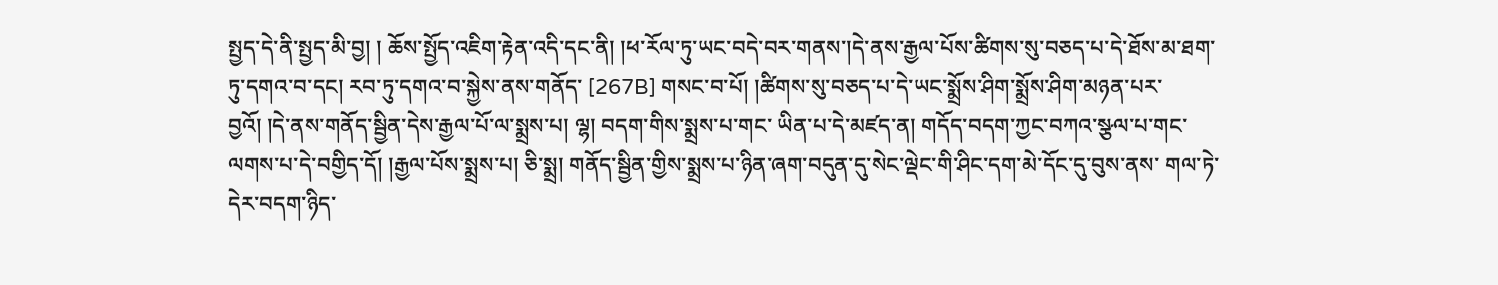སྤྱད་དེ་ནི་སྤྱད་མི་བྱ། ། ཆོས་སྤྱོད་འཇིག་རྟེན་འདི་དང་ནི། །ཕ་རོལ་ཏུ་ཡང་བདེ་བར་གནས་།དེ་ནས་རྒྱལ་པོས་ཚིགས་སུ་བཅད་པ་དེ་ཐོས་མ་ཐག་ཏུ་དགའ་བ་དང། རབ་ཏུ་དགའ་བ་སྐྱེས་ནས་གནོད་ [267B] གསང་བ་པོ། །ཚིགས་སུ་བཅད་པ་དེ་ཡང་སྨྲོས་ཤིག་སྨྲོས་ཤིག་མཉན་པར་བྱའོ། །དེ་ནས་གནོད་སྦྱིན་དེས་རྒྱལ་པོ་ལ་སྨྲས་པ། ལྷ། བདག་གིས་སྨྲས་པ་གང་ ཡིན་པ་དེ་མཛད་ན། གདོད་བདག་ཀྱང་བཀའ་སྩལ་པ་གང་ལགས་པ་དེ་བགྱིད་དོ། །རྒྱལ་པོས་སྨྲས་པ། ཅི་སྨྲ། གནོད་སྦྱིན་གྱིས་སྨྲས་པ་ཉིན་ཞག་བདུན་དུ་སེང་ལྡེང་གི་ཤིང་དག་མེ་དོང་དུ་བུས་ནས་ གལ་ཏེ་དེར་བདག་ཉིད་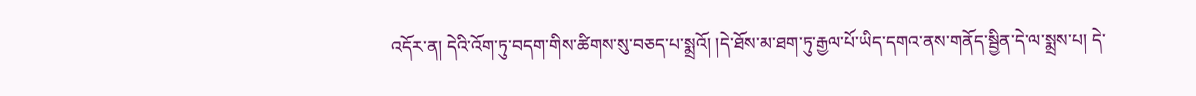འདོར་ན། དེའི་འོག་ཏུ་བདག་གིས་ཚིགས་སུ་བཅད་པ་སྨྲའོ། །དེ་ཐོས་མ་ཐག་ཏུ་རྒྱལ་པོ་ཡིད་དགའ་ནས་གནོད་སྦྱིན་དེ་ལ་སྨྲས་པ། དེ་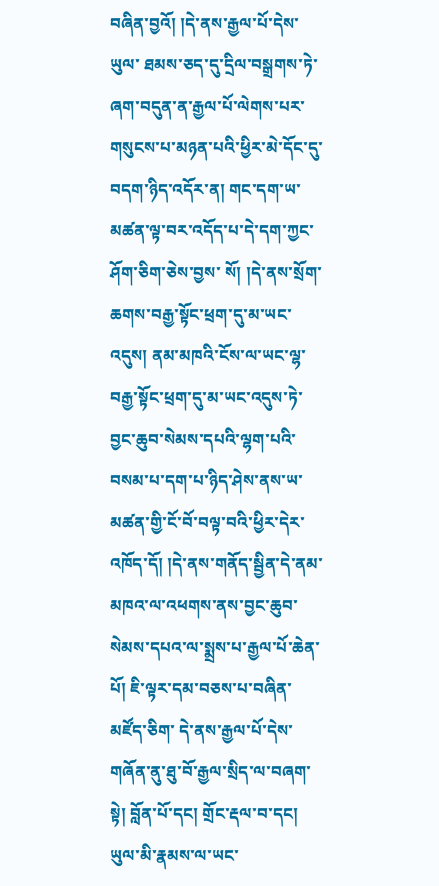བཞིན་བྱའོ། །དེ་ནས་རྒྱལ་པོ་དེས་ཡུལ་ ཐམས་ཅད་དུ་དྲིལ་བསྒྲགས་ཏེ་ཞག་བདུན་ན་རྒྱལ་པོ་ལེགས་པར་གསུངས་པ་མཉན་པའི་ཕྱིར་མེ་དོང་དུ་བདག་ཉིད་འདོར་ན། གང་དག་ཡ་མཚན་ལྟ་བར་འདོད་པ་དེ་དག་ཀྱང་ཤོག་ཅིག་ཅེས་བྱས་ སོ། །དེ་ནས་སྲོག་ཆགས་བརྒྱ་སྟོང་ཕྲག་དུ་མ་ཡང་འདུས། ནམ་མཁའི་ངོས་ལ་ཡང་ལྷ་བརྒྱ་སྟོང་ཕྲག་དུ་མ་ཡང་འདུས་ཏེ་བྱང་ཆུབ་སེམས་དཔའི་ལྷག་པའི་བསམ་པ་དག་པ་ཉིད་ཤེས་ནས་ཡ་ མཚན་གྱི་ངོ་བོ་བལྟ་བའི་ཕྱིར་དེར་འཁོད་དོ། །དེ་ནས་གནོད་སྦྱིན་དེ་ནམ་མཁའ་ལ་འཕགས་ནས་བྱང་ཆུབ་སེམས་དཔའ་ལ་སྨྲས་པ་རྒྱལ་པོ་ཆེན་པོ། ཇི་ལྟར་དམ་བཅས་པ་བཞིན་མཛོད་ཅིག་ དེ་ནས་རྒྱལ་པོ་དེས་གཞོན་ནུ་ཐུ་བོ་རྒྱལ་སྲིད་ལ་བཞག་སྟེ། བློན་པོ་དང། གྲོང་རྡལ་བ་དང། ཡུལ་མི་རྣམས་ལ་ཡང་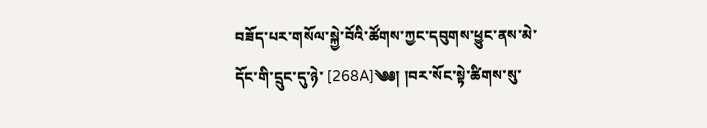བཟོད་པར་གསོལ་སྐྱེ་བོའི་ཚོགས་ཀྱང་དབུགས་ཕྱུང་ནས་མེ་དོང་གི་དྲུང་དུ་ཉེ་ [268A]༄༅། །བར་སོང་སྟེ་ཚིགས་སུ་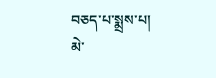བཅད་པ་སྨྲས་པ། མེ་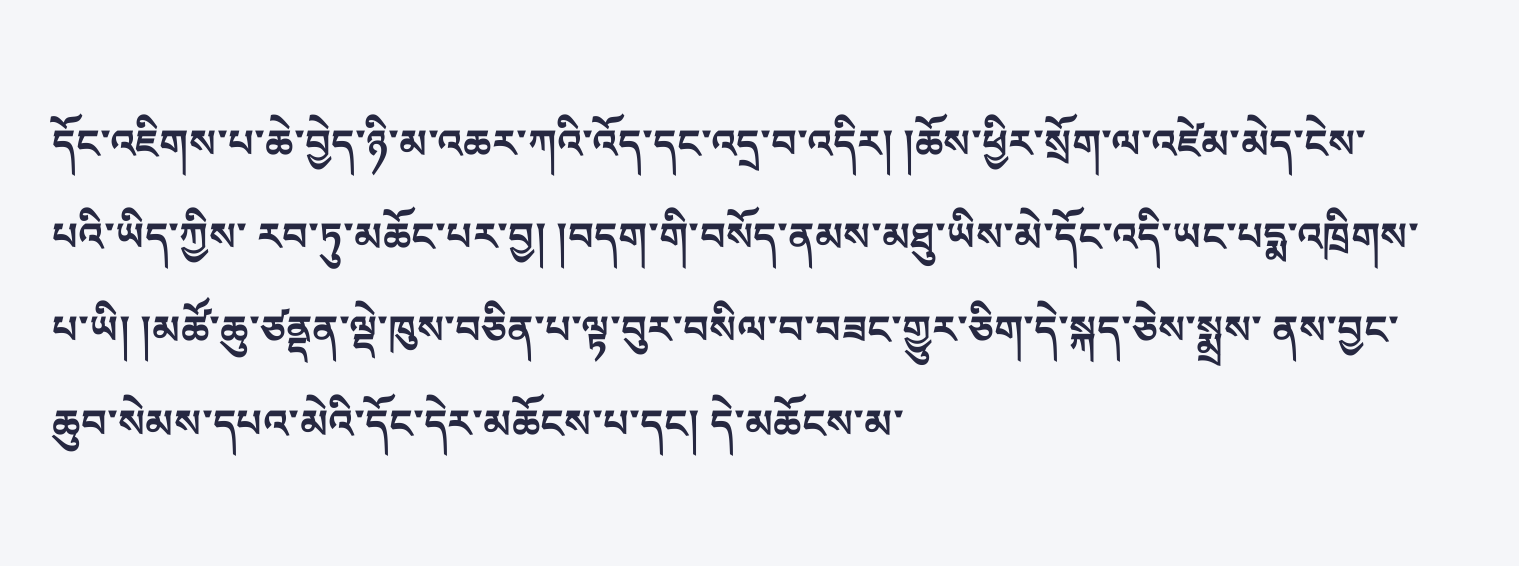དོང་འཇིགས་པ་ཆེ་བྱེད་ཉི་མ་འཆར་ཀའི་འོད་དང་འདྲ་བ་འདིར། །ཆོས་ཕྱིར་སྲོག་ལ་འཛེམ་མེད་ངེས་པའི་ཡིད་ཀྱིས་ རབ་ཏུ་མཆོང་པར་བྱ། །བདག་གི་བསོད་ནམས་མཐུ་ཡིས་མེ་དོང་འདི་ཡང་པདྨ་འཁྲིགས་པ་ཡི། །མཚོ་ཆུ་ཙནྡན་ལྡེ་ཁུས་བཅིན་པ་ལྟ་བུར་བསིལ་བ་བཟང་གྱུར་ཅིག་དེ་སྐད་ཅེས་སྨྲས་ ནས་བྱང་ཆུབ་སེམས་དཔའ་མེའི་དོང་དེར་མཆོངས་པ་དང། དེ་མཆོངས་མ་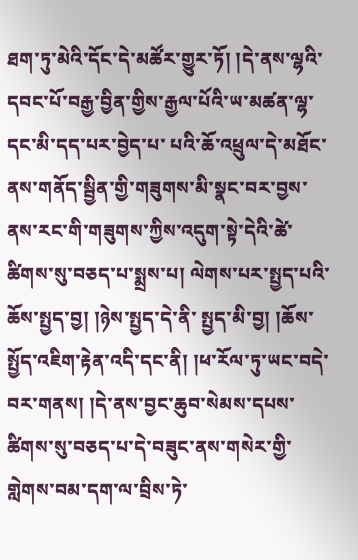ཐག་ཏུ་མེའི་དོང་དེ་མཚོར་གྱུར་ཏོ། །དེ་ནས་ལྷའི་དབང་པོ་བརྒྱ་བྱིན་གྱིས་རྒྱལ་པོའི་ཡ་མཚན་ལྷ་དང་མི་དད་པར་བྱེད་པ་ པའི་ཆོ་འཕྲུལ་དེ་མཐོང་ནས་གནོད་སྦྱིན་གྱི་གཟུགས་མི་སྣང་བར་བྱས་ནས་རང་གི་གཟུགས་ཀྱིས་འདུག་སྟེ་དེའི་ཚེ་ཚིགས་སུ་བཅད་པ་སྨྲས་པ། ལེགས་པར་སྤྱད་པའི་ཆོས་སྤྱད་བྱ། །ཉེས་སྤྱད་དེ་ནི་ སྤྱད་མི་བྱ། །ཆོས་སྤྱོད་འཇིག་རྟེན་འདི་དང་ནི། །ཕ་རོལ་ཏུ་ཡང་བདེ་བར་གནས། །དེ་ནས་བྱང་ཆུབ་སེམས་དཔས་ཚིགས་སུ་བཅད་པ་དེ་བཟུང་ནས་གསེར་གྱི་གླེགས་བམ་དག་ལ་བྲིས་ཏེ་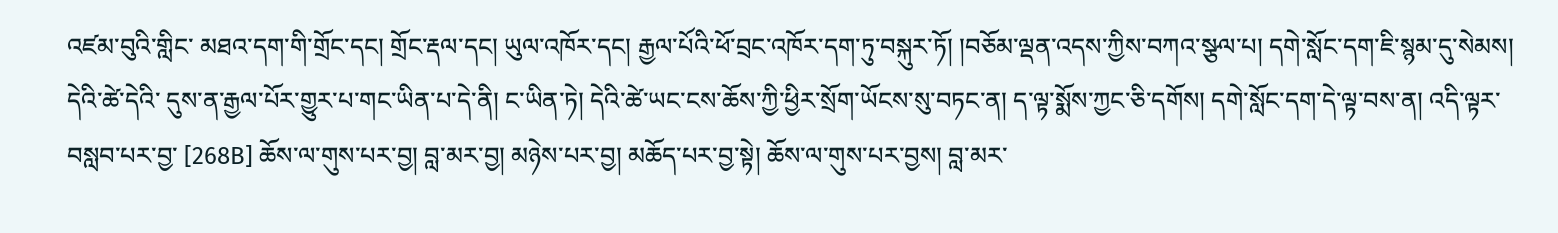འཛམ་བུའི་གླིང་ མཐའ་དག་གི་གྲོང་དང། གྲོང་རྡལ་དང། ཡུལ་འཁོར་དང། རྒྱལ་པོའི་ཕོ་བྲང་འཁོར་དག་ཏུ་བསྐུར་ཏོ། །བཅོམ་ལྡན་འདས་ཀྱིས་བཀའ་སྩལ་པ། དགེ་སློང་དག་ཇི་སྙམ་དུ་སེམས། དེའི་ཚེ་དེའི་ དུས་ན་རྒྱལ་པོར་གྱུར་པ་གང་ཡིན་པ་དེ་ནི། ང་ཡིན་ཏེ། དེའི་ཚེ་ཡང་ངས་ཆོས་ཀྱི་ཕྱིར་སྲོག་ཡོངས་སུ་བཏང་ན། ད་ལྟ་སྨོས་ཀྱང་ཅི་དགོས། དགེ་སློང་དག་དེ་ལྟ་བས་ན། འདི་ལྟར་བསླབ་པར་བྱ་ [268B] ཆོས་ལ་གུས་པར་བྱ། བླ་མར་བྱ། མཉེས་པར་བྱ། མཆོད་པར་བྱ་སྟེ། ཆོས་ལ་གུས་པར་བྱས། བླ་མར་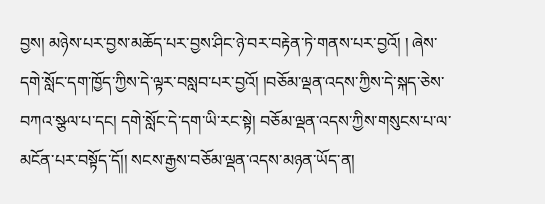བྱས། མཉེས་པར་བྱས་མཆོད་པར་བྱས་ཤིང་ཉེ་བར་བརྟེན་ཏེ་གནས་པར་བྱའོ། ། ཞེས་དགེ་སློང་དག་ཁྱོད་ཀྱིས་དེ་ལྟར་བསླབ་པར་བྱའོ། །བཅོམ་ལྡན་འདས་ཀྱིས་དེ་སྐད་ཅེས་བཀའ་སྩལ་པ་དང། དགེ་སློང་དེ་དག་ཡི་རང་སྟེ། བཅོམ་ལྡན་འདས་ཀྱིས་གསུངས་པ་ལ་མངོན་པར་བསྟོད་དོ།། སངས་རྒྱས་བཅོམ་ལྡན་འདས་མཉན་ཡོད་ན།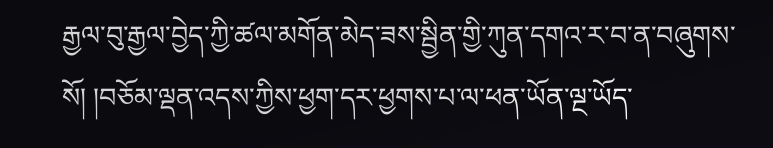རྒྱལ་བུ་རྒྱལ་བྱེད་ཀྱི་ཚལ་མགོན་མེད་ཟས་སྦྱིན་གྱི་ཀུན་དགའ་ར་བ་ན་བཞུགས་སོ། །བཅོམ་ལྡན་འདས་ཀྱིས་ཕྱག་དར་ཕྱགས་པ་ལ་ཕན་ཡོན་ལྔ་ཡོད་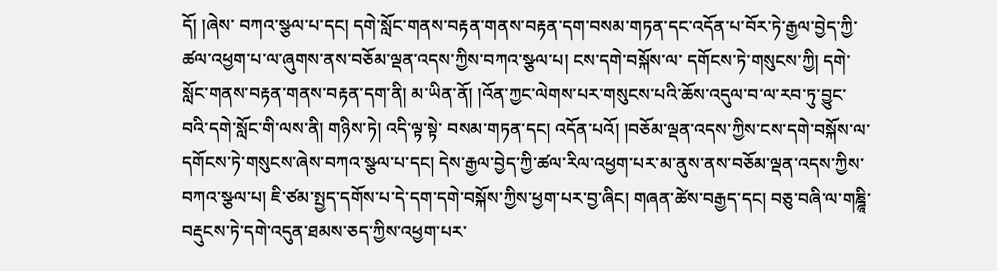དོ། །ཞེས་ བཀའ་སྩལ་པ་དང། དགེ་སློང་གནས་བརྟན་གནས་བརྟན་དག་བསམ་གཏན་དང་འདོན་པ་བོར་ཏེ་རྒྱལ་བྱེད་ཀྱི་ཚལ་འཕྱག་པ་ལ་ཞུགས་ནས་བཅོམ་ལྡན་འདས་ཀྱིས་བཀའ་སྩལ་པ། ངས་དགེ་བསྐོས་ལ་ དགོངས་ཏེ་གསུངས་ཀྱི། དགེ་སློང་གནས་བརྟན་གནས་བརྟན་དག་ནི། མ་ཡིན་ནོ། །འོན་ཀྱང་ལེགས་པར་གསུངས་པའི་ཆོས་འདུལ་བ་ལ་རབ་ཏུ་བྱུང་བའི་དགེ་སློང་གི་ལས་ནི། གཉིས་ཏེ། འདི་ལྟ་སྟེ་ བསམ་གཏན་དང། འདོན་པའོ། །བཅོམ་ལྡན་འདས་ཀྱིས་ངས་དགེ་བསྐོས་ལ་དགོངས་ཏེ་གསུངས་ཞེས་བཀའ་སྩལ་པ་དང། དེས་རྒྱལ་བྱེད་ཀྱི་ཚལ་རིལ་འཕྱག་པར་མ་ནུས་ནས་བཅོམ་ལྡན་འདས་ཀྱིས་ བཀའ་སྩལ་པ། ཇི་ཙམ་སྤྱད་དགོས་པ་དེ་དག་དགེ་བསྐོས་ཀྱིས་ཕྱག་པར་བྱ་ཞིང། གཞན་ཚེས་བརྒྱད་དང། བཅུ་བཞི་ལ་གཎྜཱི་བརྡུངས་ཏེ་དགེ་འདུན་ཐམས་ཅད་ཀྱིས་འཕྱག་པར་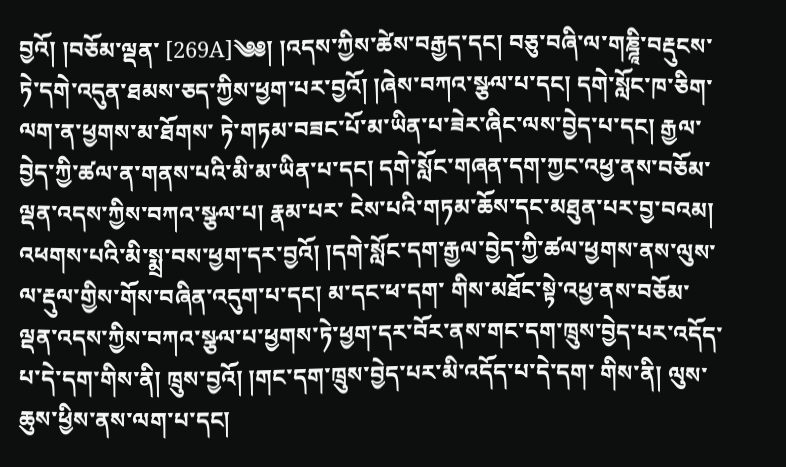བྱའོ། །བཅོམ་ལྡན་ [269A]༄༅། །འདས་ཀྱིས་ཚེས་བརྒྱད་དང། བཅུ་བཞི་ལ་གཎྜཱི་བརྡུངས་ཏེ་དགེ་འདུན་ཐམས་ཅད་ཀྱིས་ཕྱག་པར་བྱའོ། །ཞེས་བཀའ་སྩལ་པ་དང། དགེ་སློང་ཁ་ཅིག་ལག་ན་ཕྱགས་མ་ཐོགས་ ཏེ་གཏམ་བཟང་པོ་མ་ཡིན་པ་ཟེར་ཞིང་ལས་བྱེད་པ་དང། རྒྱལ་བྱེད་ཀྱི་ཚལ་ན་གནས་པའི་མི་མ་ཡིན་པ་དང། དགེ་སློང་གཞན་དག་ཀྱང་འཕྱ་ནས་བཅོམ་ལྡན་འདས་ཀྱིས་བཀའ་སྩལ་པ། རྣམ་པར་ ངེས་པའི་གཏམ་ཆོས་དང་མཐུན་པར་བྱ་བའམ། འཕགས་པའི་མི་སྨྲ་བས་ཕྱག་དར་བྱའོ། །དགེ་སློང་དག་རྒྱལ་བྱེད་ཀྱི་ཚལ་ཕྱགས་ནས་ལུས་ལ་རྡུལ་གྱིས་གོས་བཞིན་འདུག་པ་དང། མ་དང་ཕ་དག་ གིས་མཐོང་སྟེ་འཕྱ་ནས་བཅོམ་ལྡན་འདས་ཀྱིས་བཀའ་སྩལ་པ་ཕྱགས་ཏེ་ཕྱག་དར་བོར་ནས་གང་དག་ཁྲུས་བྱེད་པར་འདོད་པ་དེ་དག་གིས་ནི། ཁྲུས་བྱའོ། །གང་དག་ཁྲུས་བྱེད་པར་མི་འདོད་པ་དེ་དག་ གིས་ནི། ལུས་ཆུས་ཕྱིས་ནས་ལག་པ་དང།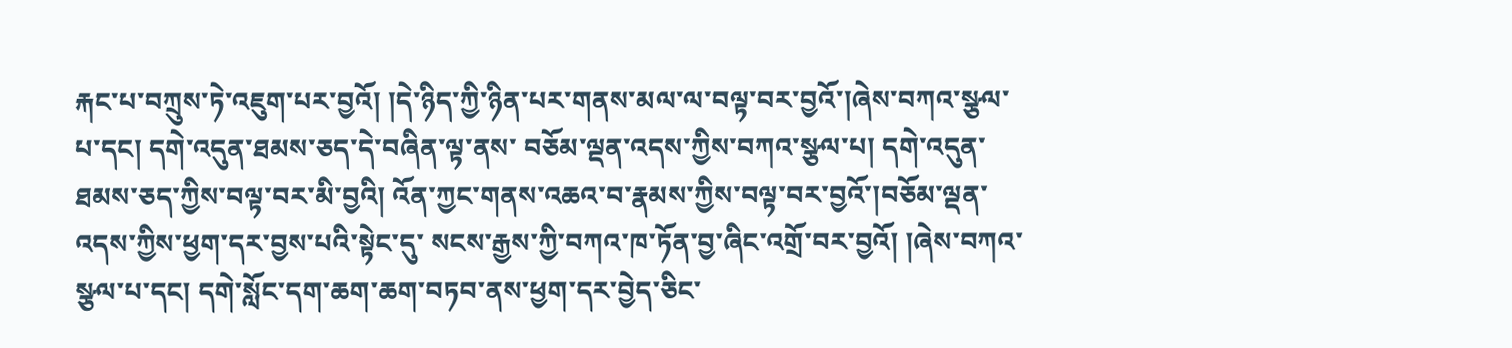རྐང་པ་བཀྲུས་ཏེ་འཇུག་པར་བྱའོ། །དེ་ཉིད་ཀྱི་ཉིན་པར་གནས་མལ་ལ་བལྟ་བར་བྱའོ་།ཞེས་བཀའ་སྩལ་པ་དང། དགེ་འདུན་ཐམས་ཅད་དེ་བཞིན་ལྟ་ནས་ བཅོམ་ལྡན་འདས་ཀྱིས་བཀའ་སྩལ་པ། དགེ་འདུན་ཐམས་ཅད་ཀྱིས་བལྟ་བར་མི་བྱའི། འོན་ཀྱང་གནས་འཆའ་བ་རྣམས་ཀྱིས་བལྟ་བར་བྱའོ་།བཅོམ་ལྡན་འདས་ཀྱིས་ཕྱག་དར་བྱས་པའི་སྟེང་དུ་ སངས་རྒྱས་ཀྱི་བཀའ་ཁ་ཏོན་བྱ་ཞིང་འགྲོ་བར་བྱའོ། །ཞེས་བཀའ་སྩལ་པ་དང། དགེ་སློང་དག་ཆག་ཆག་བཏབ་ནས་ཕྱག་དར་བྱེད་ཅིང་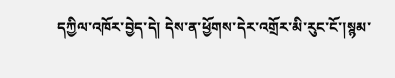དཀྱིལ་འཁོར་བྱེད་དེ། དེས་ན་ཕྱོགས་དེར་འགྲོར་མི་རུང་ངོ་།སྙམ་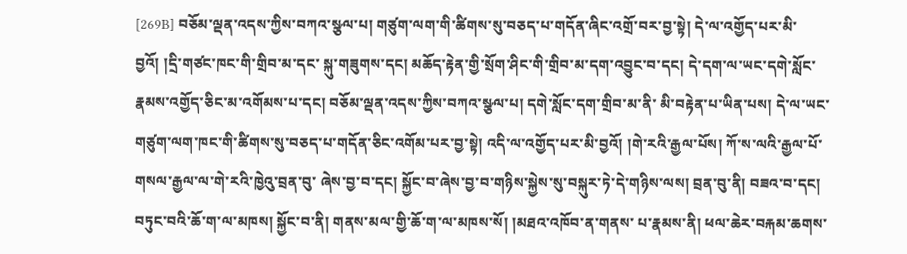[269B] བཅོམ་ལྡན་འདས་ཀྱིས་བཀའ་སྩལ་པ། གཙུག་ལག་གི་ཚིགས་སུ་བཅད་པ་གདོན་ཞིང་འགྲོ་བར་བྱ་སྟེ། དེ་ལ་འགྱོད་པར་མི་བྱའོ། །དྲི་གཙང་ཁང་གི་གྲིབ་མ་དང་ སྐུ་གཟུགས་དང། མཆོད་རྟེན་གྱི་སྲོག་ཤིང་གི་གྲིབ་མ་དག་འབྱུང་བ་དང། དེ་དག་ལ་ཡང་དགེ་སློང་རྣམས་འགྱོད་ཅིང་མ་འགོམས་པ་དང། བཅོམ་ལྡན་འདས་ཀྱིས་བཀའ་སྩལ་པ། དགེ་སློང་དག་གྲིབ་མ་ནི་ མི་བརྟེན་པ་ཡིན་པས། དེ་ལ་ཡང་གཙུག་ལག་ཁང་གི་ཚིགས་སུ་བཅད་པ་གདོན་ཅིང་འགོམ་པར་བྱ་སྟེ། འདི་ལ་འགྱོད་པར་མི་བྱའོ། །གེ་རའི་རྒྱལ་པོས། ཀོ་ས་ལའི་རྒྱལ་པོ་གསལ་རྒྱལ་ལ་གེ་རའི་ཁྱེའུ་བྲན་བུ་ ཞེས་བྱ་བ་དང། སྐྱོང་བ་ཞེས་བྱ་བ་གཉིས་སྐྱེས་སུ་བསྐུར་ཏེ་དེ་གཉིས་ལས། བྲན་བུ་ནི། བཟའ་བ་དང། བཏུང་བའི་ཆོ་ག་ལ་མཁས། སྐྱོང་བ་ནི། གནས་མལ་གྱི་ཆོ་ག་ལ་མཁས་སོ། །མཐའ་འཁོབ་ན་གནས་ པ་རྣམས་ནི། ཕལ་ཆེར་བརྐམ་ཆགས་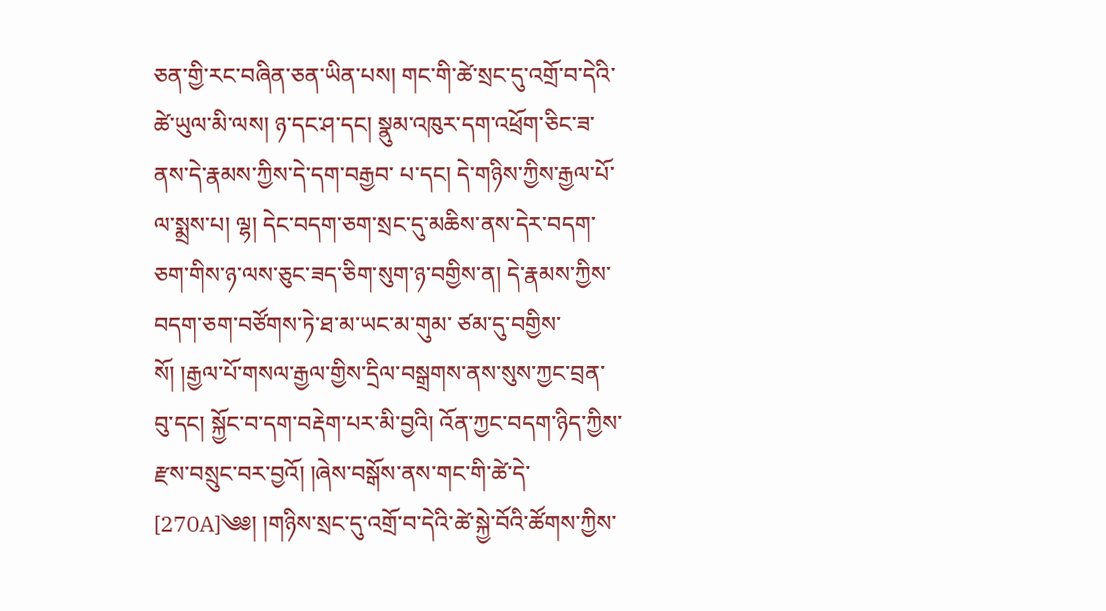ཅན་གྱི་རང་བཞིན་ཅན་ཡིན་པས། གང་གི་ཚེ་སྲང་དུ་འགྲོ་བ་དེའི་ཚེ་ཡུལ་མི་ལས། ཉ་དང་ཤ་དང། སྣུམ་འཁུར་དག་འཕྲོག་ཅིང་ཟ་ནས་དེ་རྣམས་ཀྱིས་དེ་དག་བརྒྱབ་ པ་དང། དེ་གཉིས་ཀྱིས་རྒྱལ་པོ་ལ་སྨྲས་པ། ལྷ། དེང་བདག་ཅག་སྲང་དུ་མཆིས་ནས་དེར་བདག་ཅག་གིས་ཉ་ལས་ཅུང་ཟད་ཅིག་སུག་ཉ་བགྱིས་ན། དེ་རྣམས་ཀྱིས་བདག་ཅག་བཙོགས་ཏེ་ཐ་མ་ཡང་མ་གུམ་ ཙམ་དུ་བགྱིས་སོ། །རྒྱལ་པོ་གསལ་རྒྱལ་གྱིས་དྲིལ་བསྒྲགས་ནས་སུས་ཀྱང་བྲན་བུ་དང། སྐྱོང་བ་དག་བརྡེག་པར་མི་བྱའི། འོན་ཀྱང་བདག་ཉིད་ཀྱིས་རྫས་བསྲུང་བར་བྱའོ། །ཞེས་བསྒོས་ནས་གང་གི་ཚེ་དེ་ [270A]༄༅། །གཉིས་སྲང་དུ་འགྲོ་བ་དེའི་ཚེ་སྐྱེ་བོའི་ཚོགས་ཀྱིས་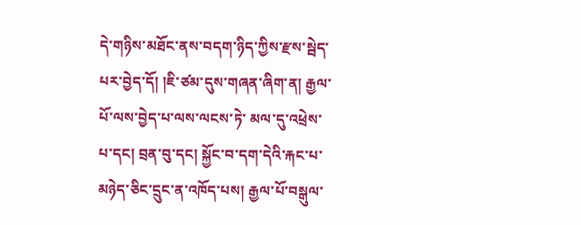དེ་གཉིས་མཐོང་ནས་བདག་ཉིད་ཀྱིས་རྫས་སྦེད་པར་བྱེད་དོ། །ཇི་ཙམ་དུས་གཞན་ཞིག་ན། རྒྱལ་པོ་ལས་བྱེད་པ་ལས་ལངས་ཏེ་ མལ་དུ་འཕྲེས་པ་དང། བྲན་བུ་དང། སྐྱོང་བ་དག་དེའི་རྐང་པ་མཉེད་ཅིང་དྲུང་ན་འཁོད་པས། རྒྱལ་པོ་བསྒུལ་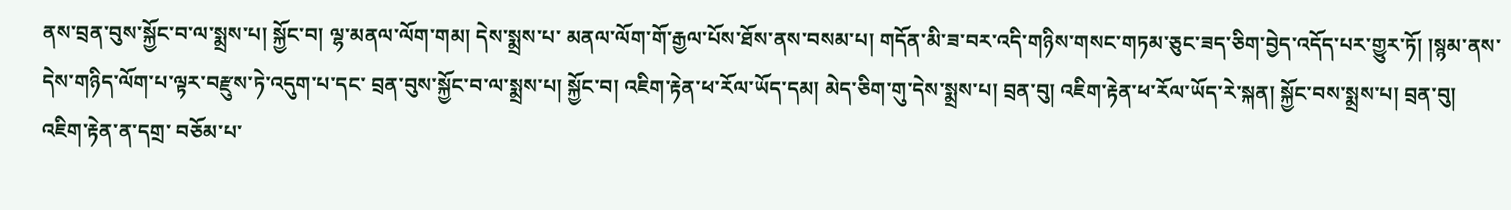ནས་བྲན་བུས་སྐྱོང་བ་ལ་སྨྲས་པ། སྐྱོང་བ། ལྷ་མནལ་ལོག་གམ། དེས་སྨྲས་པ་ མནལ་ལོག་གོ་རྒྱལ་པོས་ཐོས་ནས་བསམ་པ། གདོན་མི་ཟ་བར་འདི་གཉིས་གསང་གཏམ་ཅུང་ཟད་ཅིག་བྱེད་འདོད་པར་གྱུར་ཏོ། །སྙམ་ནས་དེས་གཉིད་ལོག་པ་ལྟར་བརྫུས་ཏེ་འདུག་པ་དང་ བྲན་བུས་སྐྱོང་བ་ལ་སྨྲས་པ། སྐྱོང་བ། འཇིག་རྟེན་ཕ་རོལ་ཡོད་དམ། མེད་ཅིག་གུ་དེས་སྨྲས་པ། བྲན་བུ། འཇིག་རྟེན་ཕ་རོལ་ཡོད་རེ་སྐན། སྐྱོང་བས་སྨྲས་པ། བྲན་བུ། འཇིག་རྟེན་ན་དགྲ་ བཅོམ་པ་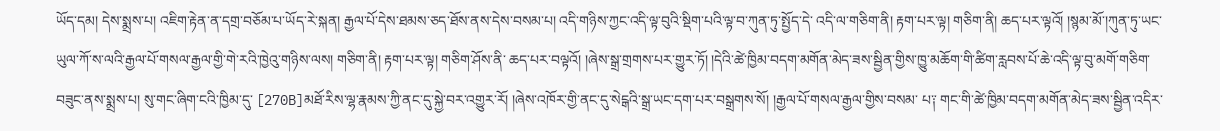ཡོད་དམ། དེས་སྨྲས་པ། འཇིག་རྟེན་ན་དགྲ་བཅོམ་པ་ཡོད་རེ་སྐན། རྒྱལ་པོ་དེས་ཐམས་ཅད་ཐོས་ནས་དེས་བསམ་པ། འདི་གཉིས་ཀྱང་འདི་ལྟ་བུའི་སྡིག་པའི་ལྟ་བ་ཀུན་ཏུ་སྤྱོད་དེ་ འདི་ལ་གཅིག་ནི། རྟག་པར་ལྟ། གཅིག་ནི། ཆད་པར་ལྟའོ། །སྙམ་མོ་།ཀུན་ཏུ་ཡང་ཡུལ་ཀོ་ས་ལའི་རྒྱལ་པོ་གསལ་རྒྱལ་གྱི་གེ་རའི་ཁྱེའུ་གཉིས་ལས། གཅིག་ནི། རྟག་པར་ལྟ། གཅིག་ཤོས་ནི་ ཆད་པར་བལྟའོ། །ཞེས་སྒྲ་གྲགས་པར་གྱུར་ཏོ། །དེའི་ཚེ་ཁྱིམ་བདག་མགོན་མེད་ཟས་སྦྱིན་གྱིས་ཁྱུ་མཆོག་གི་ཚིག་རླབས་པོ་ཆེ་འདི་ལྟ་བུ་མགོ་གཅིག་བཟུང་ནས་སྨྲས་པ། སུ་གང་ཞིག་ངའི་ཁྱིམ་དུ་ [270B]མཐོ་རིས་ལྷ་རྣམས་ཀྱི་ནང་དུ་སྐྱེ་བར་འགྱུར་རོ། །ཞེས་འཁོར་གྱི་ནང་དུ་སེངྒའི་སྒྲ་ཡང་དག་པར་བསྒྲགས་སོ། །རྒྱལ་པོ་གསལ་རྒྱལ་གྱིས་བསམ་ པ༑ གང་གི་ཚེ་ཁྱིམ་བདག་མགོན་མེད་ཟས་སྦྱིན་འདིར་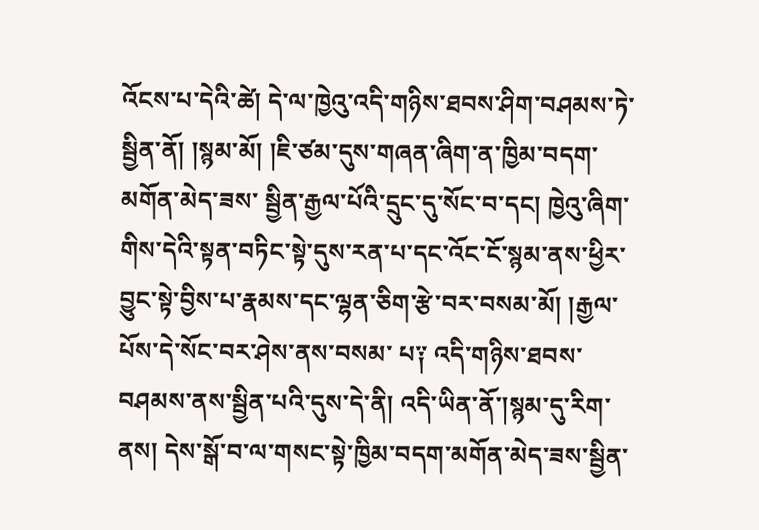འོངས་པ་དེའི་ཚེ། དེ་ལ་ཁྱེའུ་འདི་གཉིས་ཐབས་ཤིག་བཤམས་ཏེ་སྦྱིན་ནོ། །སྙམ་མོ། །ཇི་ཙམ་དུས་གཞན་ཞིག་ན་ཁྱིམ་བདག་མགོན་མེད་ཟས་ སྦྱིན་རྒྱལ་པོའི་དྲུང་དུ་སོང་བ་དང། ཁྱེའུ་ཞིག་གིས་དེའི་སྟན་བཏིང་སྟེ་དུས་རན་པ་དང་འོང་ངོ་སྙམ་ནས་ཕྱིར་བྱུང་སྟེ་བྱིས་པ་རྣམས་དང་ལྷན་ཅིག་རྩེ་བར་བསམ་མོ། །རྒྱལ་པོས་དེ་སོང་བར་ཤེས་ནས་བསམ་ པ༑ འདི་གཉིས་ཐབས་བཤམས་ནས་སྦྱིན་པའི་དུས་དེ་ནི། འདི་ཡིན་ནོ་།སྙམ་དུ་རིག་ནས། དེས་སྒོ་བ་ལ་གསང་སྟེ་ཁྱིམ་བདག་མགོན་མེད་ཟས་སྦྱིན་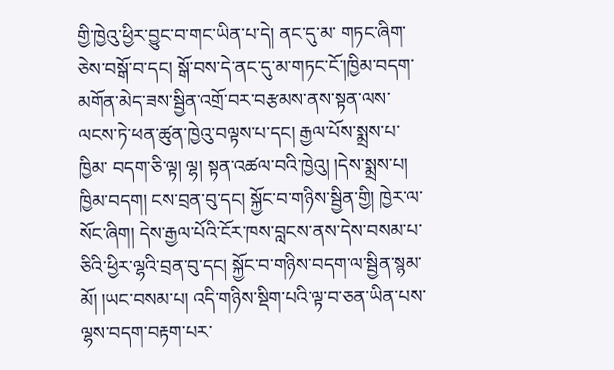གྱི་ཁྱེའུ་ཕྱིར་བྱུང་བ་གང་ཡིན་པ་དེ། ནང་དུ་མ་ གཏང་ཞིག་ཅེས་བསྒོ་བ་དང། སྒོ་བས་དེ་ནང་དུ་མ་གཏང་ངོ་།ཁྱིམ་བདག་མགོན་མེད་ཟས་སྦྱིན་འགྲོ་བར་བརྩམས་ནས་སྟན་ལས་ལངས་ཏེ་ཕན་ཚུན་ཁྱེའུ་བལྟས་པ་དང། རྒྱལ་པོས་སྨྲས་པ་ཁྱིམ་ བདག་ཅི་ལྟ། ལྷ། སྟན་འཚལ་བའི་ཁྱེའུ། །དེས་སྨྲས་པ། ཁྱིམ་བདག། ངས་བྲན་བུ་དང། སྐྱོང་བ་གཉིས་སྦྱིན་གྱི། ཁྱེར་ལ་སོང་ཞིག། དེས་རྒྱལ་པོའི་ངོར་ཁས་བླངས་ནས་དེས་བསམ་པ་ ཅིའི་ཕྱིར་ལྷའི་བྲན་བུ་དང། སྐྱོང་བ་གཉིས་བདག་ལ་སྦྱིན་སྙམ་མོ། །ཡང་བསམ་པ། འདི་གཉིས་སྡིག་པའི་ལྟ་བ་ཅན་ཡིན་པས་ལྷས་བདག་བརྟག་པར་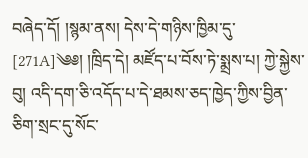བཞེད་དོ། །སྙམ་ནས། དེས་དེ་གཉིས་ཁྱིམ་དུ་ [271A]༄༅། །ཁྲིད་དེ། མཛོད་པ་བོས་ཏེ་སྨྲས་པ། ཀྱེ་སྐྱེས་བུ། འདི་དག་ཅི་འདོད་པ་དེ་ཐམས་ཅད་ཁྱེད་ཀྱིས་བྱིན་ཅིག་སྲང་དུ་སོང་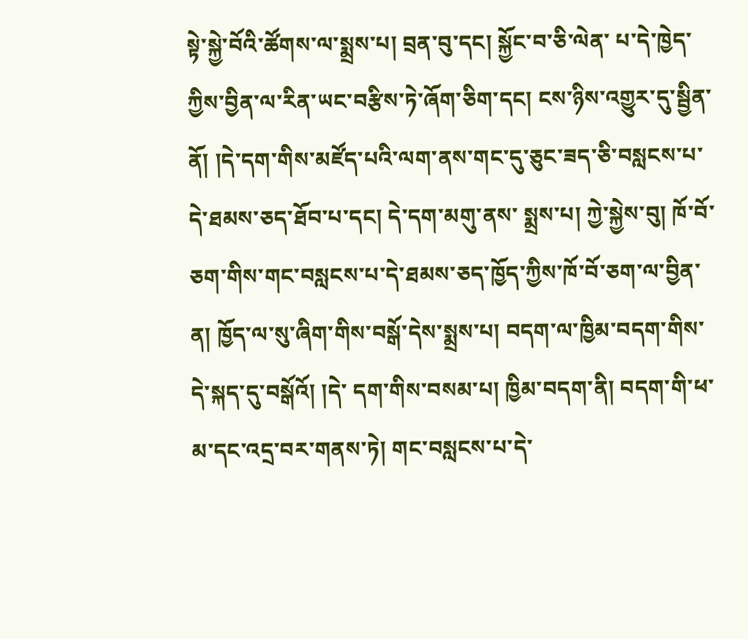སྟེ་སྐྱེ་བོའི་ཚོགས་ལ་སྨྲས་པ། བྲན་བུ་དང། སྐྱོང་བ་ཅི་ལེན་ པ་དེ་ཁྱེད་ཀྱིས་བྱིན་ལ་རིན་ཡང་བརྩིས་ཏེ་ཞོག་ཅིག་དང། ངས་ཉིས་འགྱུར་དུ་སྦྱིན་ནོ། །དེ་དག་གིས་མཛོད་པའི་ལག་ནས་གང་དུ་ཅུང་ཟད་ཅི་བསླངས་པ་དེ་ཐམས་ཅད་ཐོབ་པ་དང། དེ་དག་མགུ་ནས་ སྨྲས་པ། ཀྱེ་སྐྱེས་བུ། ཁོ་བོ་ཅག་གིས་གང་བསླངས་པ་དེ་ཐམས་ཅད་ཁྱོད་ཀྱིས་ཁོ་བོ་ཅག་ལ་བྱིན་ན། ཁྱོད་ལ་སུ་ཞིག་གིས་བསྒོ་དེས་སྨྲས་པ། བདག་ལ་ཁྱིམ་བདག་གིས་དེ་སྐད་དུ་བསྒོའོ། །དེ་ དག་གིས་བསམ་པ། ཁྱིམ་བདག་ནི། བདག་གི་ཕ་མ་དང་འདྲ་བར་གནས་ཏེ། གང་བསླངས་པ་དེ་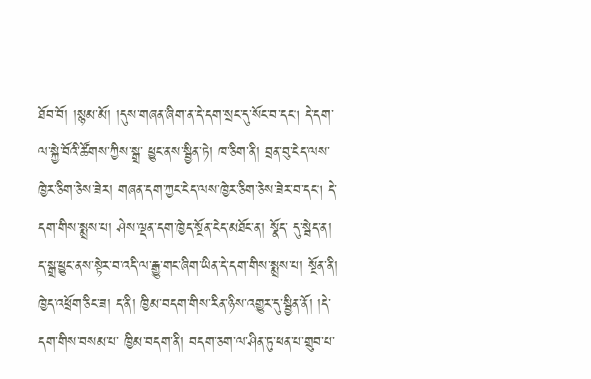ཐོབ་བོ། །སྙམ་མོ། །དུས་གཞན་ཞིག་ན་དེ་དག་སྲང་དུ་སོང་བ་དང། དེ་དག་ལ་སྐྱེ་བོའི་ཚོགས་ཀྱིས་སྒྲ་ ཕྱུང་ནས་སྦྱིན་ཏེ། ཁ་ཅིག་ནི། བྲན་བུ་ངེད་ལས་ཁྱེར་ཅིག་ཅེས་ཟེར། གཞན་དག་ཀྱང་ངེད་ལས་ཁྱེར་ཅིག་ཅེས་ཟེར་བ་དང། དེ་དག་གིས་སྨྲས་པ། ཤེས་ལྡན་དག་ཁྱེད་སྔོན་ངེད་མཐོང་ན། སྣོད་ དུ་སྦེད་ན། ད་སྒྲ་ཕྱུང་ནས་སྟེར་བ་འདི་ལ་རྒྱུ་གང་ཞིག་ཡིན་དེ་དག་གིས་སྨྲས་པ། སྔོན་ནི། ཁྱེད་འཕྲོག་ཅིང་ཟ། ད་ནི། ཁྱིམ་བདག་གིས་རིན་ཉིས་འགྱུར་དུ་སྦྱིན་ནོ། །དེ་དག་གིས་བསམ་པ་ ཁྱིམ་བདག་ནི། བདག་ཅག་ལ་ཤིན་ཏུ་ཕན་པ་གྲུབ་པ་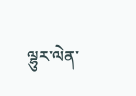ལྷུར་ལེན་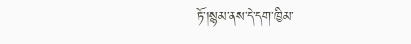ཏོ་།སྙམ་ནས་དེ་དག་ཁྱིམ་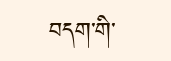བདག་གི་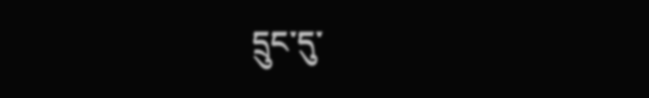དྲུང་དུ་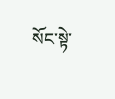སོང་སྟེ་